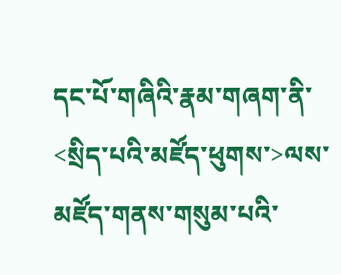དང་པོ་གཞིའི་རྣམ་གཞག་ནི་<སྲིད་པའི་མཛོད་ཕུགས་>ལས་མཛོད་གནས་གསུམ་པའི་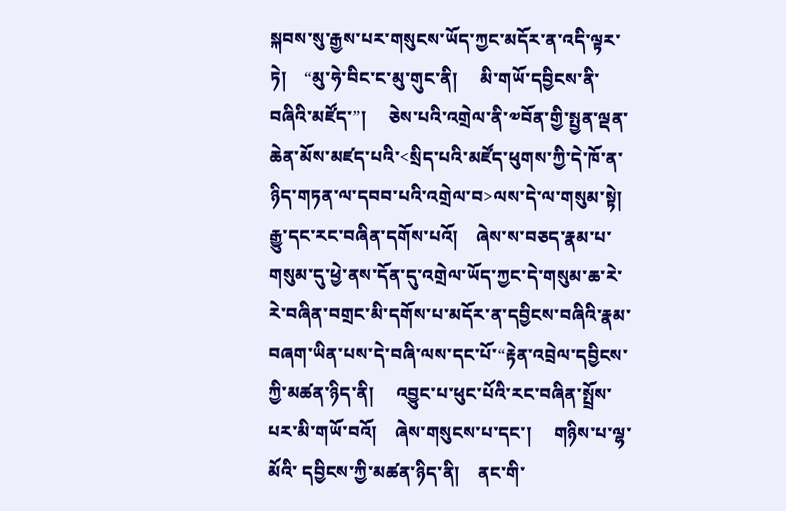སྐབས་སུ་རྒྱས་པར་གསུངས་ཡོད་ཀྱང་མདོར་ན་འདི་ལྟར་ཏེ།    “མུ་ཧེ་བིང་ང་མུ་གུང་ནི།     མི་གཡོ་དབྱིངས་ནི་བཞིའི་མཛོད་”།     ཅེས་པའི་འགྲེལ་ནི་༧བོན་གྱི་སྤྱན་ལྡན་ཆེན་མོས་མཛད་པའི་<སྲིད་པའི་མཛོད་ཕུགས་ཀྱི་དེ་ཁོ་ན་ཉིད་གཏན་ལ་དབབ་པའི་འགྲེལ་བ>ལས་དེ་ལ་གསུམ་སྟེ།   རྒྱུ་དང་རང་བཞིན་དགོས་པའོ།    ཞེས་ས་བཅད་རྣམ་པ་གསུམ་དུ་ཕྱེ་ནས་དོན་དུ་འགྲེལ་ཡོད་ཀྱང་དེ་གསུམ་ཆ་རེ་རེ་བཞིན་བགྲང་མི་དགོས་པ་མདོར་ན་དབྱིངས་བཞིའི་རྣམ་བཞག་ཡིན་པས་དེ་བཞི་ལས་དང་པོ་“རྟེན་འབྲེལ་དབྱིངས་ཀྱི་མཚན་ཉིད་ནི།     འབྱུང་པ་ཕུང་པོའི་རང་བཞིན་སྤྲོས་པར་མི་གཡོ་བའོ།    ཞེས་གསུངས་པ་དང་།     གཉིས་པ་ལྷ་མོའི་ དབྱིངས་ཀྱི་མཚན་ཉིད་ནི།    ནང་གི་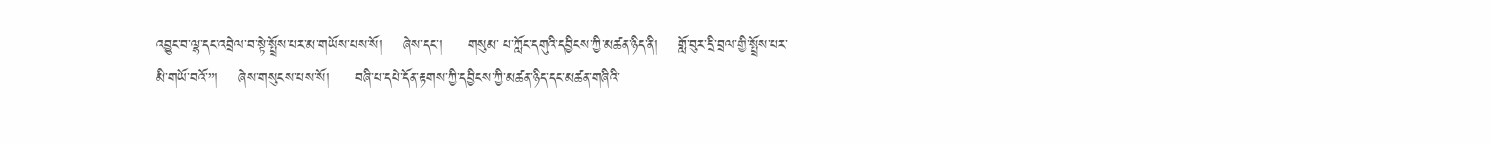འབྱུང་བ་ལྷ་དང་འབྲེལ་བ་སྟེ་སྤྲོས་པར་མ་གཡོས་པས་སོ།    ཞེས་དང་།     གསུམ་ པ་ཀློང་དགུའི་དབྱིངས་ཀྱི་མཚན་ཉིད་ནི།    གློ་བུར་དྲི་བྲལ་གྱི་སྤྲོས་པར་མི་གཡོ་བའོ་”།    ཞེས་གསུངས་པས་སོ།     བཞི་པ་དཔེ་དོན་རྟགས་ཀྱི་དབྱིངས་ཀྱི་མཚན་ཉིད་དང་མཚན་གཞིའི་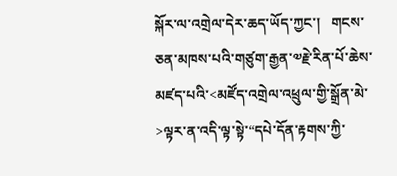སྐོར་ལ་འགྲེལ་དེར་ཆད་ཡོད་ཀྱང་།   གངས་ཅན་མཁས་པའི་གཙུག་རྒྱན་༧རྗེ་རིན་པོ་ཆེས་མཛད་པའི་<མཛོད་འགྲེལ་འཕྲུལ་གྱི་སྒྲོན་མེ་>ལྟར་ན་འདི་ལྟ་སྟེ་“དཔེ་དོན་རྟགས་ཀྱི་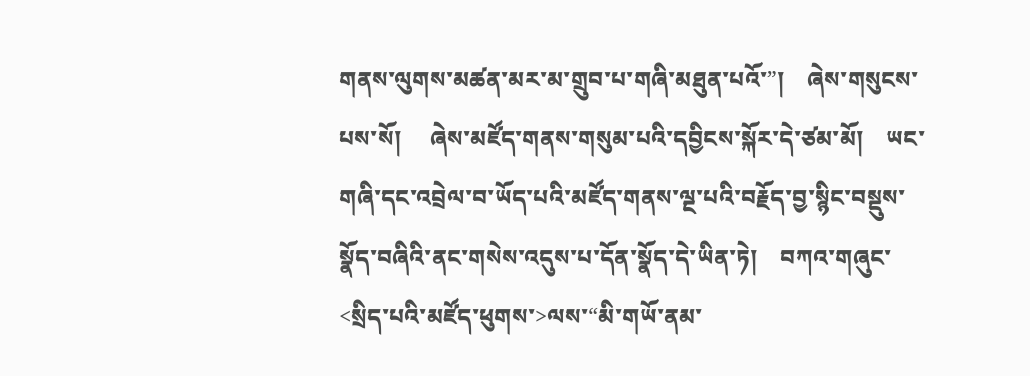གནས་ལུགས་མཚན་མར་མ་གྲུབ་པ་གཞི་མཐུན་པའོ་”།    ཞེས་གསུངས་པས་སོ།     ཞེས་མཛོད་གནས་གསུམ་པའི་དབྱིངས་སྐོར་དེ་ཙམ་མོ།    ཡང་གཞི་དང་འབྲེལ་བ་ཡོད་པའི་མཛོད་གནས་ལྔ་པའི་བརྗོད་བྱ་སྙིང་བསྡུས་སྣོད་བཞིའི་ནང་གསེས་འདུས་པ་དོན་སྣོད་དེ་ཡིན་ཏེ།    བཀའ་གཞུང་<སྲིད་པའི་མཛོད་ཕུགས་>ལས་“མི་གཡོ་ནམ་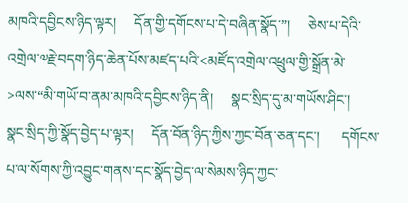མཁའི་དབྱིངས་ཉིད་ལྟར།     དོན་གྱི་དགོངས་པ་དེ་བཞིན་སྣོད་”།     ཅེས་པ་དེའི་འགྲེལ་༧རྗེ་བདག་ཉིད་ཆེན་པོས་མཛད་པའི་<མཛོད་འགྲེལ་འཕྲུལ་གྱི་སྒྲོན་མེ་>ལས་“མི་གཡོ་བ་ནམ་མཁའི་དབྱིངས་ཉིད་ནི།     སྣང་སྲིད་དུ་མ་གཡོས་ཤིང་།     སྣང་སྲིད་ཀྱི་སྣོད་བྱེད་པ་ལྟར།     དོན་བོན་ཉིད་ཀྱིས་ཀྱང་བོན་ཅན་དང་།      དགོངས་པ་ལ་སོགས་ཀྱི་འབྱུང་གནས་དང་སྣོད་བྱེད་ལ་སེམས་ཉིད་ཀྱང་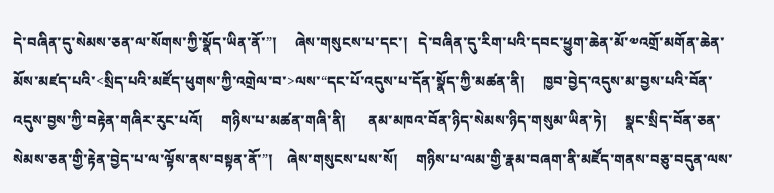དེ་བཞིན་དུ་སེམས་ཅན་ལ་སོགས་ཀྱི་སྣོད་ཡིན་ནོ་”།     ཞེས་གསུངས་པ་དང་།   དེ་བཞིན་དུ་རིག་པའི་དབང་ཕྱུག་ཆེན་མོ་༧འགྲོ་མགོན་ཆེན་མོས་མཛད་པའི་<སྲིད་པའི་མཛོད་ཕུགས་ཀྱི་འགྲེལ་བ་>ལས་“དང་པོ་འདུས་པ་དོན་སྣོད་ཀྱི་མཚན་ནི།     ཁྱབ་བྱེད་འདུས་མ་བྱས་པའི་བོན་འདུས་བྱས་ཀྱི་བརྟེན་གཞིར་རུང་པའོ།     གཉིས་པ་མཚན་གཞི་ནི།      ནམ་མཁའ་བོན་ཉིད་སེམས་ཉིད་གསུམ་ཡིན་ཏེ།     སྣང་སྲིད་བོན་ཅན་སེམས་ཅན་གྱི་རྟེན་བྱེད་པ་ལ་ལྟོས་ནས་བསྟན་ནོ་”།    ཞེས་གསུངས་པས་སོ།     གཉིས་པ་ལམ་གྱི་རྣམ་བཞག་ནི་མཛོད་གནས་བཅུ་བདུན་ལས་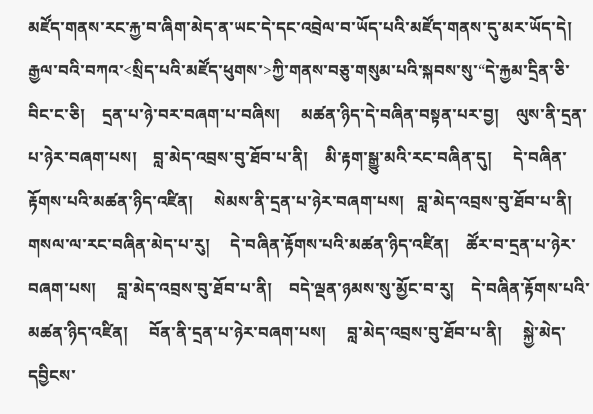མཛོད་གནས་རང་རྐྱ་བ་ཞིག་མེད་ན་ཡང་དེ་དང་འབྲེལ་བ་ཡོད་པའི་མཛོད་གནས་དུ་མར་ཡོད་དེ།     རྒྱལ་བའི་བཀའ་<སྲིད་པའི་མཛོད་ཕུགས་>ཀྱི་གནས་བཅུ་གསུམ་པའི་སྐབས་སུ་“དེ་རྐྱམ་དྲིན་ཅི་བིང་ང་ཅི།    དྲན་པ་ཉེ་བར་བཞག་པ་བཞིས།     མཚན་ཉིད་དེ་བཞིན་བསྟན་པར་བྱ།    ལུས་ནི་དྲན་པ་ཉེར་བཞག་པས།    བླ་མེད་འབྲས་བུ་ཐོབ་པ་ནི།    མི་རྟག་སྒྱུ་མའི་རང་བཞིན་དུ།     དེ་བཞིན་རྟོགས་པའི་མཚན་ཉིད་འཛིན།     སེམས་ནི་དྲན་པ་ཉེར་བཞག་པས།   བླ་མེད་འབྲས་བུ་ཐོབ་པ་ནི།     གསལ་ལ་རང་བཞིན་མེད་པ་རུ།     དེ་བཞིན་རྟོགས་པའི་མཚན་ཉིད་འཛིན།    ཚོར་བ་དྲན་པ་ཉེར་བཞག་པས།     བླ་མེད་འབྲས་བུ་ཐོབ་པ་ནི།    བདེ་ལྡན་ཉམས་སུ་མྱོང་བ་རུ།    དེ་བཞིན་རྟོགས་པའི་མཚན་ཉིད་འཛིན།     བོན་ནི་དྲན་པ་ཉེར་བཞག་པས།     བླ་མེད་འབྲས་བུ་ཐོབ་པ་ནི།     སྐྱེ་མེད་དབྱིངས་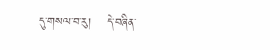དུ་གསལ་བ་རུ།    དེ་བཞིན་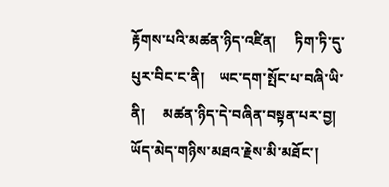རྟོགས་པའི་མཚན་ཉིད་འཛིན།     ཏིག་ཏི་དུ་པུར་བིང་ང་ནི།    ཡང་དག་སྤོང་པ་བཞི་ཡི་ནི།     མཚན་ཉིད་དེ་བཞིན་བསྟན་པར་བྱ།     ཡོད་མེད་གཉིས་མཐའ་རྗེས་མི་མཐོང་།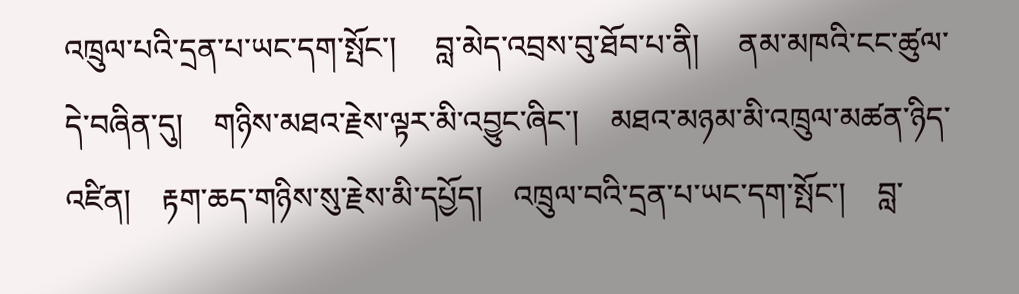འཁྲུལ་པའི་དྲན་པ་ཡང་དག་སྤོང་།     བླ་མེད་འབྲས་བུ་ཐོབ་པ་ནི།     ནམ་མཁའི་ངང་ཚུལ་དེ་བཞིན་དུ།    གཉིས་མཐའ་རྗེས་ལྟར་མི་འབྱུང་ཞིང་།    མཐའ་མཉམ་མི་འཁྲུལ་མཚན་ཉིད་འཛིན།    རྟག་ཆད་གཉིས་སུ་རྗེས་མི་དཔྱོད།    འཁྲུལ་བའི་དྲན་པ་ཡང་དག་སྤོང་།    བླ་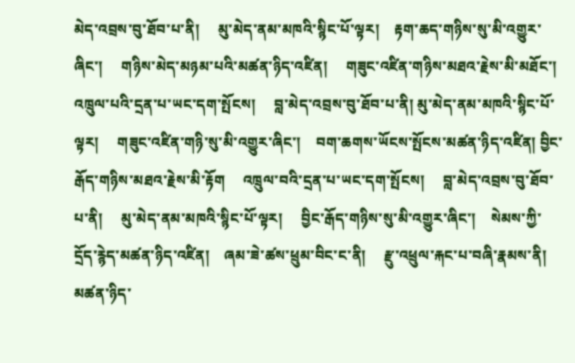མེད་འབྲས་བུ་ཐོབ་པ་ནི།     མུ་མེད་ནམ་མཁའི་སྙིང་པོ་ལྟར།    རྟག་ཆད་གཉིས་སུ་མི་འགྱུར་ཞིང་།     གཉིས་མེད་མཉམ་པའི་མཚན་ཉིད་འཛིན།     གཟུང་འཛིན་གཉིས་མཐའ་རྗེས་མི་མཐོང་།    འཁྲུལ་པའི་དྲན་པ་ཡང་དག་སྤོངས།     བླ་མེད་འབྲས་བུ་ཐོབ་པ་ནི། མུ་མེད་ནམ་མཁའི་སྙིང་པོ་ལྟར།     གཟུང་འཛིན་གཉི་སུ་མི་འགྱུར་ཞིང་།    བག་ཆགས་ཡོངས་སྤོངས་མཚན་ཉིད་འཛིན། བྱིང་རྒོད་གཉིས་མཐའ་རྗེས་མི་རྟོག     འཁྲུལ་བའི་དྲན་པ་ཡང་དག་སྤོངས།     བླ་མེད་འབྲས་བུ་ཐོབ་པ་ནི།     མུ་མེད་ནམ་མཁའི་སྙིང་པོ་ལྟར།     བྱིང་རྒོད་གཉིས་སུ་མི་འགྱུར་ཞིང་།    སེམས་ཀྱི་དྲོད་རྙེད་མཚན་ཉིད་འཛིན།    ཞམ་ཟེ་ཚས་ཕྲུམ་བིང་ང་ནི།     རྫུ་འཕྲུལ་རྐང་པ་བཞི་རྣམས་ནི།    མཚན་ཉིད་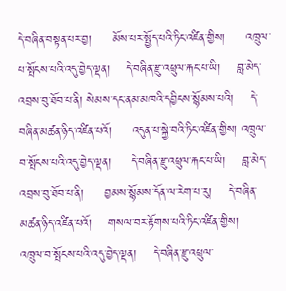དེ་བཞིན་བསྟན་པར་བྱ།     མོས་པར་སྤྱོད་པའི་ཏིང་འཛིན་གྱིས།     འཁྲུལ་པ་སྤོངས་པའི་འདུ་བྱེད་ལྡན།    དེ་བཞིན་རྫུ་འཕྲུལ་རྐང་པ་ཡི།    བླ་མེད་འབྲས་བུ་ཐོབ་པ་ནི། སེམས་དང་ནམ་མཁའི་དབྱིངས་སྙོམས་པའི།    དེ་བཞིན་མཚན་ཉིད་འཛིན་པའོ།     འདུན་པ་སྐྱེ་བའི་ཏིང་འཛིན་གྱིས། འཁྲུལ་བ་སྤོངས་པའི་འདུ་བྱེད་ལྡན།     དེ་བཞིན་རྫུ་འཕྲུལ་རྐང་པ་ཡི།    བླ་མེད་འབྲས་བུ་ཐོབ་པ་ནི།     བྱམས་སྙོམས་དོན་ལ་རེག་པ་རུ།    དེ་བཞིན་མཚན་ཉིད་འཛིན་པའོ།    གསལ་བར་རྟོགས་པའི་ཏིང་འཛིན་གྱིས།     འཁྲུལ་བ་སྤོངས་པའི་འདུ་བྱེད་ལྡན།    དེ་བཞིན་རྫུ་འཕྲུལ་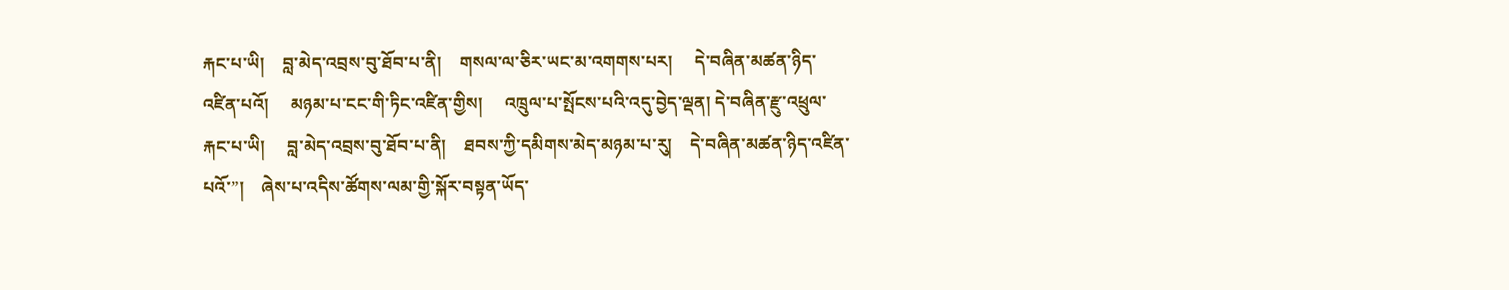རྐང་པ་ཡི།    བླ་མེད་འབྲས་བུ་ཐོབ་པ་ནི།    གསལ་ལ་ཅིར་ཡང་མ་འགགས་པར།     དེ་བཞིན་མཚན་ཉིད་འཛིན་པའོ།     མཉམ་པ་ངང་གི་ཏིང་འཛིན་གྱིས།     འཁྲུལ་པ་སྤོངས་པའི་འདུ་བྱེད་ལྡན། དེ་བཞིན་རྫུ་འཕྲུལ་རྐང་པ་ཡི།     བླ་མེད་འབྲས་བུ་ཐོབ་པ་ནི།    ཐབས་ཀྱི་དམིགས་མེད་མཉམ་པ་རུ།    དེ་བཞིན་མཚན་ཉིད་འཛིན་པའོ་”།    ཞེས་པ་འདིས་ཚོགས་ལམ་གྱི་སྐོར་བསྟན་ཡོད་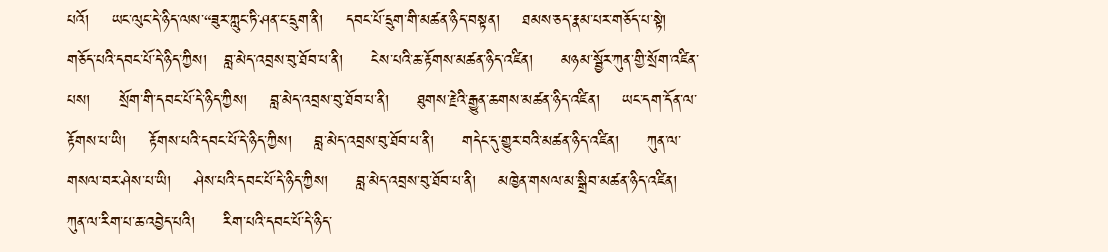པའོ།    ཡང་ལུང་དེ་ཉིད་ལས་“ཟུར་ཀླུང་ཏི་ཤན་ང་དྲུག་ནི།    དབང་པོ་དྲུག་གི་མཚན་ཉིད་བསྟན།    ཐམས་ཅད་རྣམ་པར་གཅོད་པ་སྟེ།    གཅོད་པའི་དབང་པོ་དེ་ཉིད་ཀྱིས།   བླ་མེད་འབྲས་བུ་ཐོབ་པ་ནི།     ངེས་པའི་ཆ་རྟོགས་མཚན་ཉིད་འཛིན།     མཉམ་སྦྱོར་ཀུན་གྱི་སྲོག་འཛིན་པས།     སྲོག་གི་དབང་པོ་དེ་ཉིད་ཀྱིས།    བླ་མེད་འབྲས་བུ་ཐོབ་པ་ནི།     ཐུགས་རྗེའི་རྒྱུན་ཆགས་མཚན་ཉིད་འཛིན།    ཡང་དག་དོན་ལ་རྟོགས་པ་ཡི།    རྟོགས་པའི་དབང་པོ་དེ་ཉིད་ཀྱིས།    བླ་མེད་འབྲས་བུ་ཐོབ་པ་ནི།     གདེང་དུ་གྱུར་བའི་མཚན་ཉིད་འཛིན།     ཀུན་ལ་གསལ་བར་ཤེས་པ་ཡི།    ཤེས་པའི་དབང་པོ་དེ་ཉིད་ཀྱིས།     བླ་མེད་འབྲས་བུ་ཐོབ་པ་ནི།    མཁྱེན་གསལ་མ་སྒྲིབ་མཚན་ཉིད་འཛིན།    ཀུན་ལ་རིག་པ་ཆ་འབྱེད་པའི།     རིག་པའི་དབང་པོ་དེ་ཉིད་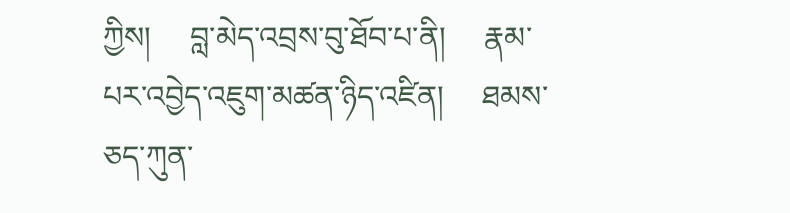ཀྱིས།     བླ་མེད་འབྲས་བུ་ཐོབ་པ་ནི།     རྣམ་པར་འབྱེད་འཇུག་མཚན་ཉིད་འཛིན།     ཐམས་ཅད་ཀུན་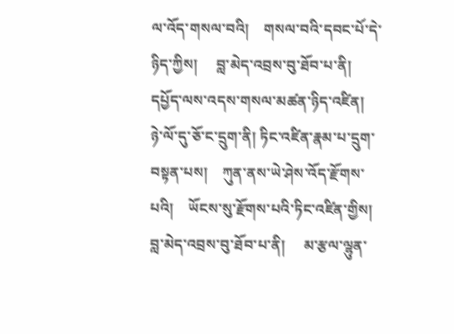ལ་འོད་གསལ་བའི།    གསལ་བའི་དབང་པོ་དེ་ཉིད་ཀྱིས།     བླ་མེད་འབྲས་བུ་ཐོབ་པ་ནི།    དཔྱོད་ལས་འདས་གསལ་མཚན་ཉིད་འཛིན།    ཉེ་ལོ་དུ་ཅོ་ང་དྲུག་ནི། ཏིང་འཛིན་རྣམ་པ་དྲུག་བསྟན་པས།    ཀུན་ནས་ཡེ་ཤེས་འོད་རྫོགས་པའི།    ཡོངས་སུ་རྫོགས་པའི་ཏིང་འཛིན་གྱིས།     བླ་མེད་འབྲས་བུ་ཐོབ་པ་ནི།     མ་རྩལ་ལྷུན་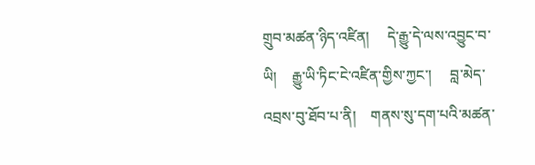གྲུབ་མཚན་ཉིད་འཛིན།     དེ་རྒྱུ་དེ་ལས་འབྱུང་བ་ཡི།    རྒྱུ་ཡི་ཏིང་ངེ་འཛིན་གྱིས་ཀྱང་།     བླ་མེད་འབྲས་བུ་ཐོབ་པ་ནི།    གནས་སུ་དག་པའི་མཚན་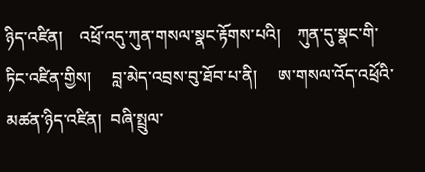ཉིད་འཛིན།    འཕྲོ་འདུ་ཀུན་གསལ་སྣང་རྟོགས་པའི།    ཀུན་དུ་སྣང་གི་ ཏིང་འཛིན་གྱིས།     བླ་མེད་འབྲས་བུ་ཐོབ་པ་ནི།     ཨ་གསལ་འོད་འཕྲོའི་མཚན་ཉིད་འཛིན།  བཞི་སྤྲུལ་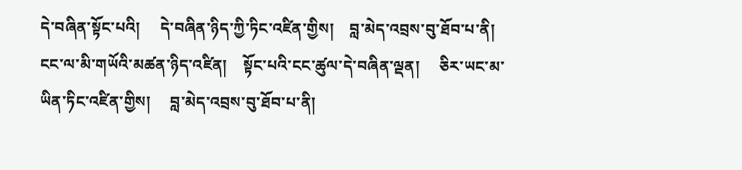དེ་བཞིན་སྟོང་པའི།     དེ་བཞིན་ཉིད་ཀྱི་ཏིང་འཛིན་གྱིས།    བླ་མེད་འབྲས་བུ་ཐོབ་པ་ནི།    ངང་ལ་མི་གཡོའི་མཚན་ཉིད་འཛིན།    སྟོང་པའི་ངང་ཚུལ་དེ་བཞིན་ལྡན།     ཅིར་ཡང་མ་ཡིན་ཏིང་འཛིན་གྱིས།     བླ་མེད་འབྲས་བུ་ཐོབ་པ་ནི།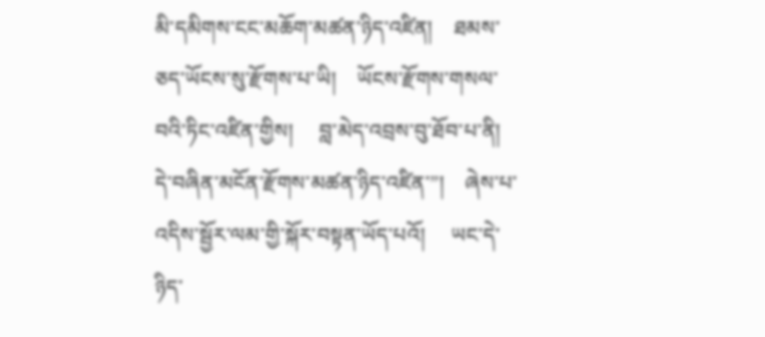མི་དམིགས་ངང་མཆོག་མཚན་ཉིད་འཛིན།    ཐམས་ཅད་ཡོངས་སུ་རྫོགས་པ་ཡི།    ཡོངས་རྫོགས་གསལ་བའི་ཏིང་འཛིན་གྱིས།     བླ་མེད་འབྲས་བུ་ཐོབ་པ་ནི།     དེ་བཞིན་མངོན་རྫོགས་མཚན་ཉིད་འཛིན་”།    ཞེས་པ་འདིས་སྦྱོར་ལམ་གྱི་སྐོར་བསྟན་ཡོད་པའོ།     ཡང་དེ་ཉིད་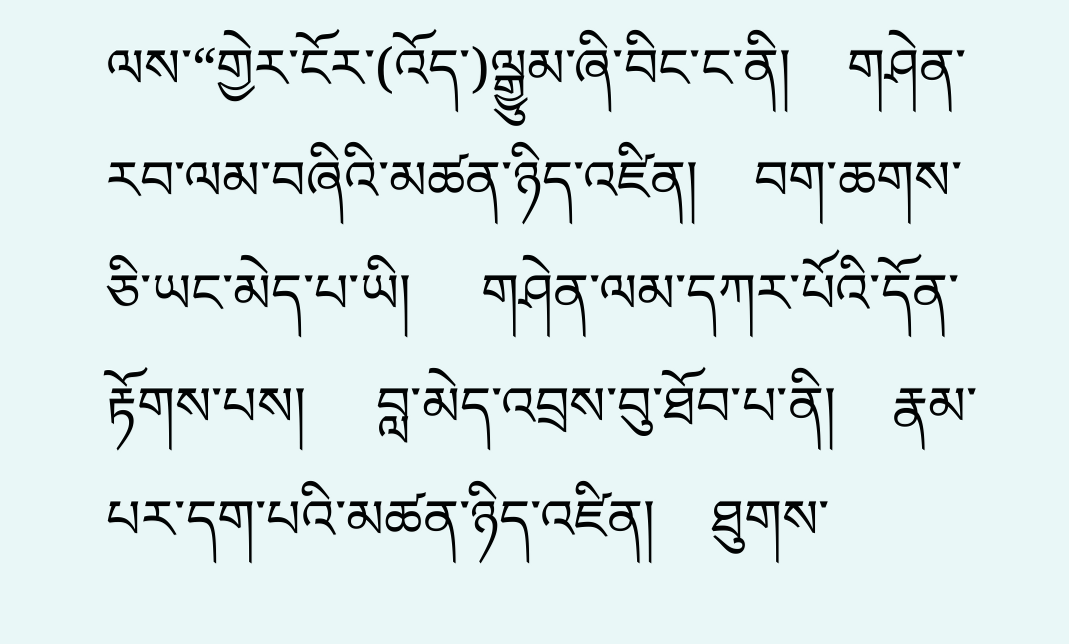ལས་“གྱེར་ངོར་(འོད་)ལྒྱུམ་ཞི་བིང་ང་ནི།    གཤེན་རབ་ལམ་བཞིའི་མཚན་ཉིད་འཛིན།    བག་ཆགས་ཅི་ཡང་མེད་པ་ཡི།     གཤེན་ལམ་དཀར་པོའི་དོན་རྟོགས་པས།     བླ་མེད་འབྲས་བུ་ཐོབ་པ་ནི།    རྣམ་པར་དག་པའི་མཚན་ཉིད་འཛིན།    ཐུགས་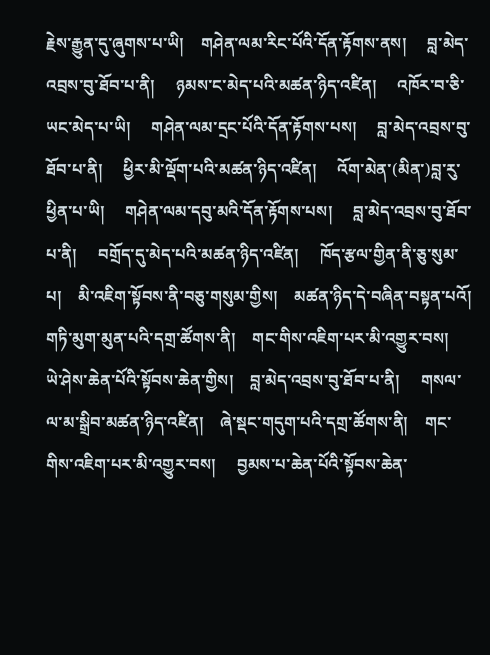རྗེས་རྒྱུན་དུ་ཞུགས་པ་ཡི།    གཤེན་ལམ་རིང་པོའི་དོན་རྟོགས་ནས།     བླ་མེད་འབྲས་བུ་ཐོབ་པ་ནི།     ཉམས་ང་མེད་པའི་མཚན་ཉིད་འཛིན།     འཁོར་བ་ཅི་ཡང་མེད་པ་ཡི།     གཤེན་ལམ་དྲང་པོའི་དོན་རྟོགས་པས།     བླ་མེད་འབྲས་བུ་ཐོབ་པ་ནི།     ཕྱིར་མི་ལྡོག་པའི་མཚན་ཉིད་འཛིན།     འོག་མེན་(མིན་)བླ་རུ་ཕྱིན་པ་ཡི།     གཤེན་ལམ་དབུ་མའི་དོན་རྟོགས་པས།     བླ་མེད་འབྲས་བུ་ཐོབ་པ་ནི།     བགྲོད་དུ་མེད་པའི་མཚན་ཉིད་འཛིན།     ཁོད་རྩལ་གྱིན་ནི་ཅུ་སུམ་པ།    མི་འཇིག་སྟོབས་ནི་བཅུ་གསུམ་གྱིས།    མཚན་ཉིད་དེ་བཞིན་བསྟན་པའོ།   གཏི་མུག་མུན་པའི་དགྲ་ཚོགས་ནི།    གང་གིས་འཇིག་པར་མི་འགྱུར་བས།    ཡེ་ཤེས་ཆེན་པོའི་སྟོབས་ཆེན་གྱིས།    བླ་མེད་འབྲས་བུ་ཐོབ་པ་ནི།     གསལ་ལ་མ་སྒྲིབ་མཚན་ཉིད་འཛིན།    ཞེ་སྡང་གདུག་པའི་དགྲ་ཚོགས་ནི།    གང་གིས་འཇིག་པར་མི་འགྱུར་བས།     བྱམས་པ་ཆེན་པོའི་སྟོབས་ཆེན་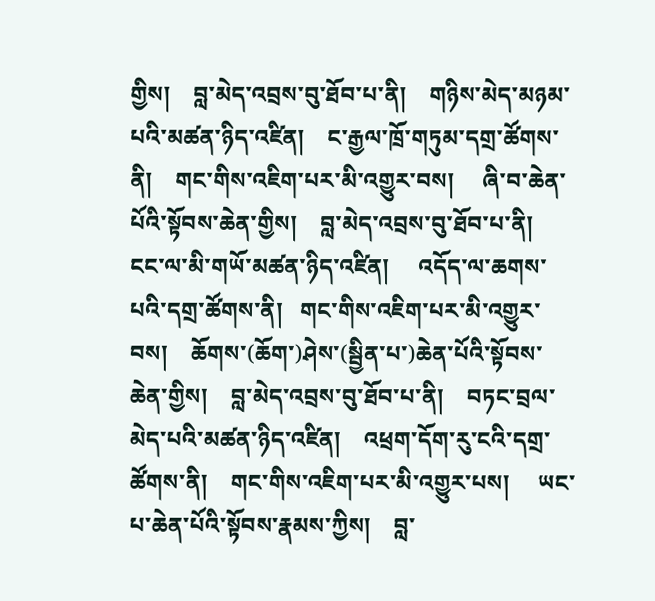གྱིས།    བླ་མེད་འབྲས་བུ་ཐོབ་པ་ནི།    གཉིས་མེད་མཉམ་པའི་མཚན་ཉིད་འཛིན།    ང་རྒྱལ་ཁྲོ་གཏུམ་དགྲ་ཚོགས་ནི།    གང་གིས་འཇིག་པར་མི་འགྱུར་བས།     ཞི་བ་ཆེན་པོའི་སྟོབས་ཆེན་གྱིས།    བླ་མེད་འབྲས་བུ་ཐོབ་པ་ནི།    ངང་ལ་མི་གཡོ་མཚན་ཉིད་འཛིན།     འདོད་ལ་ཆགས་པའི་དགྲ་ཚོགས་ནི།   གང་གིས་འཇིག་པར་མི་འགྱུར་བས།    ཆོགས་(ཆོག་)ཤེས་(སྦྱིན་པ་)ཆེན་པོའི་སྟོབས་ཆེན་གྱིས།    བླ་མེད་འབྲས་བུ་ཐོབ་པ་ནི།    བཏང་བྲལ་མེད་པའི་མཚན་ཉིད་འཛིན།    འཕྲག་དོག་རུ་ངའི་དགྲ་ཚོགས་ནི།    གང་གིས་འཇིག་པར་མི་འགྱུར་པས།     ཡང་པ་ཆེན་པོའི་སྟོབས་རྣམས་ཀྱིས།    བླ་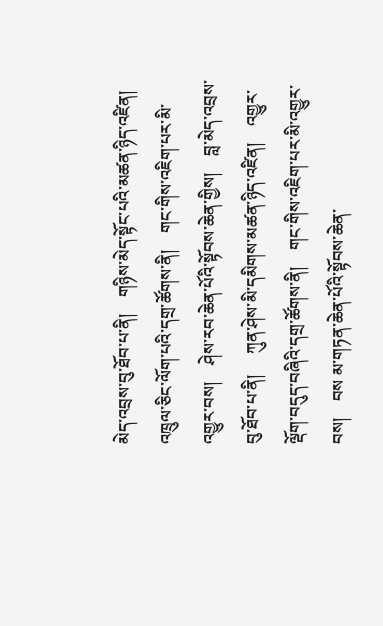མེད་འབྲས་བུ་ཐོབ་པ་ནི།    གཉིས་མེད་སྟོང་པའི་མཚན་ཉིད་འཛིན།   འཁྲུལ་ཅིང་ལོག་པའི་དགྲ་ཚོགས་ནི།    གང་གིས་འཇིག་པར་མི་འགྱུར་བས།    ཤེས་རབ་ཆེན་པོའི་སྟོབས་ཆེན་གྱིས།    བླ་མེད་འབྲས་བུ་ཐོབ་པ་ནི།     ཀུན་ཤེས་མི་དམིགས་མཚན་ཉིད་འཛིན།    འགྱུར་ལྡོག་བདུད་བཞིའི་དགྲ་ཚོགས་ནི།    གང་གིས་འཇིག་པར་མི་འགྱུར་བས།    བས མ་གཏན་ཆེན་པོའི་སྟོབས་ཆེན་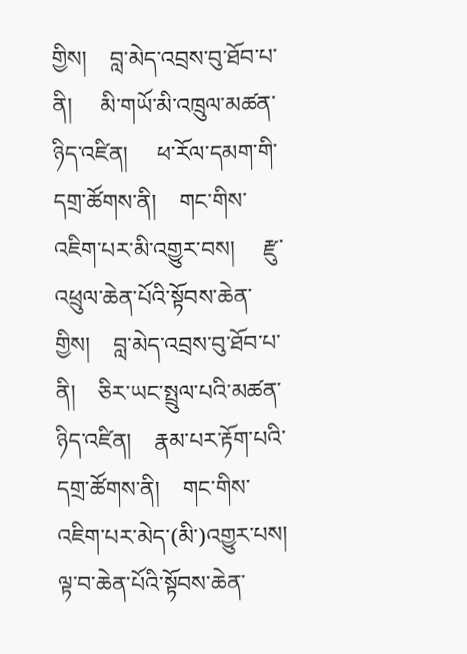གྱིས།    བླ་མེད་འབྲས་བུ་ཐོབ་པ་ནི།     མི་གཡོ་མི་འཁྲུལ་མཚན་ཉིད་འཛིན།     ཕ་རོལ་དམག་གི་དགྲ་ཚོགས་ནི།    གང་གིས་འཇིག་པར་མི་འགྱུར་བས།     རྫུ་འཕྲུལ་ཆེན་པོའི་སྟོབས་ཆེན་གྱིས།    བླ་མེད་འབྲས་བུ་ཐོབ་པ་ནི།    ཅིར་ཡང་སྤྲུལ་པའི་མཚན་ཉིད་འཛིན།    རྣམ་པར་རྟོག་པའི་དགྲ་ཚོགས་ནི།    གང་གིས་འཇིག་པར་མེད་(མི་)འགྱུར་པས།     ལྟ་བ་ཆེན་པོའི་སྟོབས་ཆེན་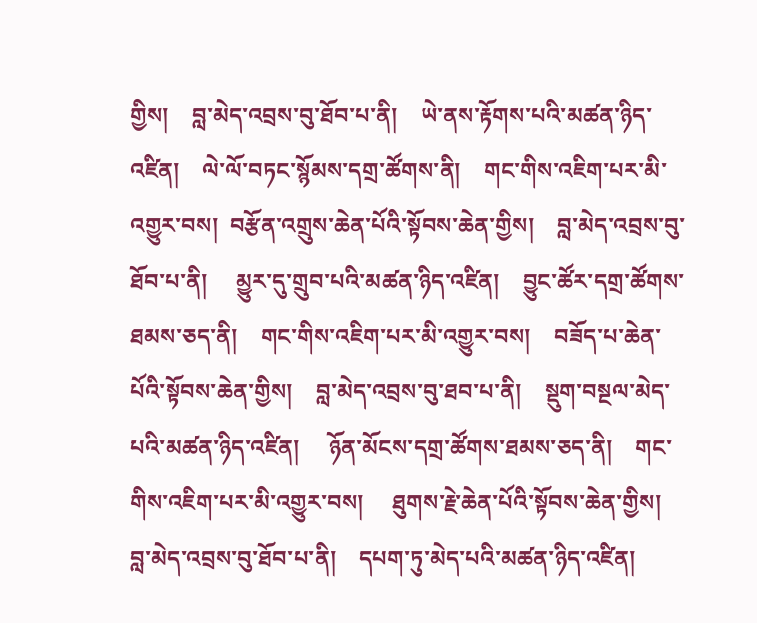གྱིས།    བླ་མེད་འབྲས་བུ་ཐོབ་པ་ནི།    ཡེ་ནས་རྟོགས་པའི་མཚན་ཉིད་འཛིན།    ལེ་ལོ་བཏང་སྙོམས་དགྲ་ཚོགས་ནི།    གང་གིས་འཇིག་པར་མི་འགྱུར་བས།  བརྩོན་འགྲུས་ཆེན་པོའི་སྟོབས་ཆེན་གྱིས།    བླ་མེད་འབྲས་བུ་ཐོབ་པ་ནི།     མྱུར་དུ་གྲུབ་པའི་མཚན་ཉིད་འཛིན།    བྱུང་ཚོར་དགྲ་ཚོགས་ཐམས་ཅད་ནི།    གང་གིས་འཇིག་པར་མི་འགྱུར་བས།    བཟོད་པ་ཆེན་པོའི་སྟོབས་ཆེན་གྱིས།    བླ་མེད་འབྲས་བུ་ཐབ་པ་ནི།    སྡུག་བསྔལ་མེད་པའི་མཚན་ཉིད་འཛིན།     ཉོན་མོངས་དགྲ་ཚོགས་ཐམས་ཅད་ནི།    གང་གིས་འཇིག་པར་མི་འགྱུར་བས།     ཐུགས་རྗེ་ཆེན་པོའི་སྟོབས་ཆེན་གྱིས།    བླ་མེད་འབྲས་བུ་ཐོབ་པ་ནི།    དཔག་ཏུ་མེད་པའི་མཚན་ཉིད་འཛིན།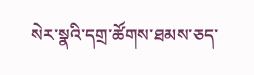སེར་སྣའི་དགྲ་ཚོགས་ཐམས་ཅད་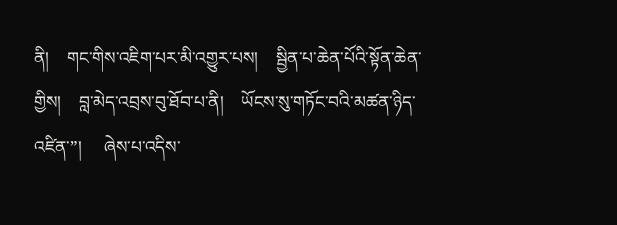ནི།    གང་གིས་འཇིག་པར་མི་འགྱུར་པས།    སྦྱིན་པ་ཆེན་པོའི་སྟོན་ཆེན་གྱིས།    བླ་མེད་འབྲས་བུ་ཐོབ་པ་ནི།    ཡོངས་སུ་གཏོང་བའི་མཚན་ཉིད་འཛིན་”།     ཞེས་པ་འདིས་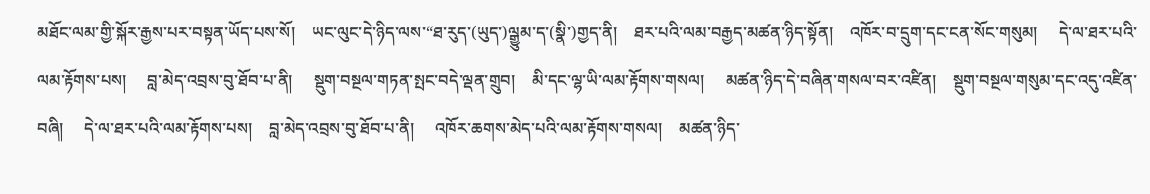མཐོང་ལམ་གྱི་སྐོར་རྒྱས་པར་བསྟན་ཡོད་པས་སོ།    ཡང་ལུང་དེ་ཉིད་ལས་“ཐ་རུད་(ཡུད་)ལྒྱུམ་ད་(སྣི་)གྱད་ནི།    ཐར་པའི་ལམ་བརྒྱད་མཚན་ཉིད་སྟོན།    འཁོར་བ་དྲུག་དང་ངན་སོང་གསུམ།     དེ་ལ་ཐར་པའི་ལམ་རྟོགས་པས།     བླ་མེད་འབྲས་བུ་ཐོབ་པ་ནི།     སྡུག་བསྔལ་གཏན་སྤང་བདེ་ལྡན་གྲུབ།    མི་དང་ལྷ་ཡི་ལམ་རྟོགས་གསལ།     མཚན་ཉིད་དེ་བཞིན་གསལ་བར་འཛིན།    སྡུག་བསྔལ་གསུམ་དང་འདུ་འཛིན་བཞི།     དེ་ལ་ཐར་པའི་ལམ་རྟོགས་པས།    བླ་མེད་འབྲས་བུ་ཐོབ་པ་ནི།     འཁོར་ཆགས་མེད་པའི་ལམ་རྟོགས་གསལ།    མཚན་ཉིད་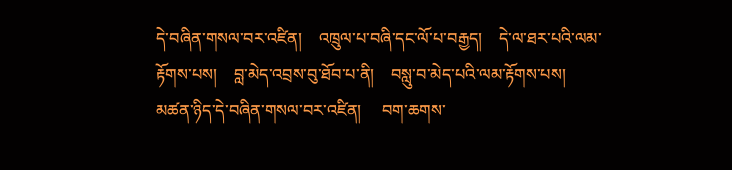དེ་བཞིན་གསལ་བར་འཛིན།    འཁྲུལ་པ་བཞི་དང་ལོ་པ་བརྒྱད།    དེ་ལ་ཐར་པའི་ལམ་རྟོགས་པས།    བླ་མེད་འབྲས་བུ་ཐོབ་པ་ནི།    བསླུ་བ་མེད་པའི་ལམ་རྟོགས་པས།     མཚན་ཉིད་དེ་བཞིན་གསལ་བར་འཛིན།     བག་ཆགས་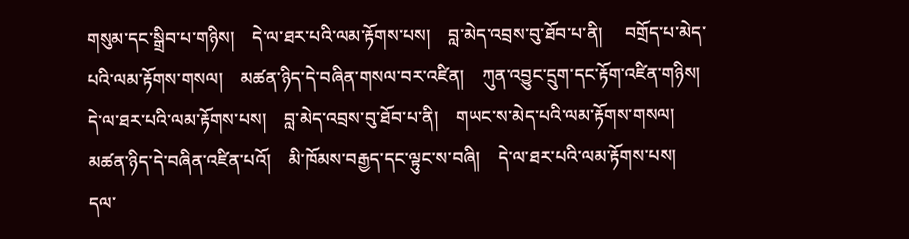གསུམ་དང་སྒྲིབ་པ་གཉིས།    དེ་ལ་ཐར་པའི་ལམ་རྟོགས་པས།    བླ་མེད་འབྲས་བུ་ཐོབ་པ་ནི།     བགྲོད་པ་མེད་པའི་ལམ་རྟོགས་གསལ།    མཚན་ཉིད་དེ་བཞིན་གསལ་བར་འཛིན།    ཀུན་འབྱུང་དྲུག་དང་རྟོག་འཛིན་གཉིས།     དེ་ལ་ཐར་པའི་ལམ་རྟོགས་པས།    བླ་མེད་འབྲས་བུ་ཐོབ་པ་ནི།    གཡང་ས་མེད་པའི་ལམ་རྟོགས་གསལ།     མཚན་ཉིད་དེ་བཞིན་འཛིན་པའོ།    མི་ཁོམས་བརྒྱད་དང་ལྟུང་ས་བཞི།    དེ་ལ་ཐར་པའི་ལམ་རྟོགས་པས།     དལ་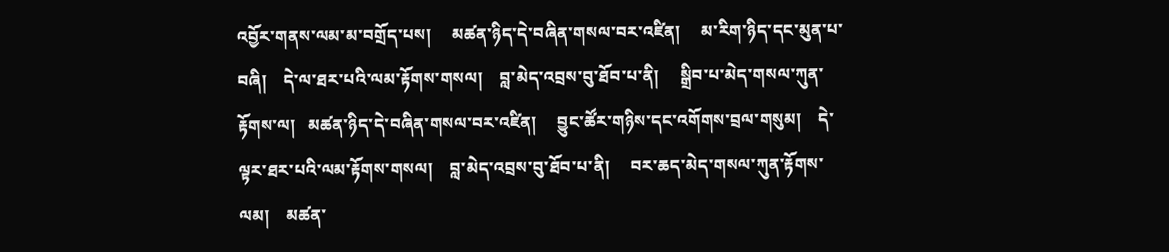འབྱོར་གནས་ལམ་མ་བགྲོད་པས།     མཚན་ཉིད་དེ་བཞིན་གསལ་བར་འཛིན།     མ་རིག་ཉིད་དང་མུན་པ་བཞི།    དེ་ལ་ཐར་པའི་ལམ་རྟོགས་གསལ།    བླ་མེད་འབྲས་བུ་ཐོབ་པ་ནི།     སྒྲིབ་པ་མེད་གསལ་ཀུན་རྟོགས་ལ།   མཚན་ཉིད་དེ་བཞིན་གསལ་བར་འཛིན།     བྱུང་ཚོར་གཉིས་དང་འགོགས་བྲལ་གསུམ།    དེ་ལྟར་ཐར་པའི་ལམ་རྟོགས་གསལ།    བླ་མེད་འབྲས་བུ་ཐོབ་པ་ནི།     བར་ཆད་མེད་གསལ་ཀུན་རྟོགས་ལམ།    མཚན་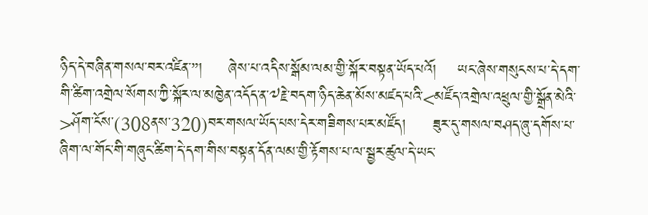ཉིད་དེ་བཞིན་གསལ་བར་འཛིན་”།     ཞེས་པ་འདིས་སྒོམ་ལམ་གྱི་སྐོར་བསྟན་ཡོད་པའོ།    ཡང་ཞེས་གསུངས་པ་དེ་དག་གི་ཚིག་འགྲེལ་སོགས་ཀྱི་སྐོར་ལ་མཁྱེན་འདོད་ན་༧རྗེ་བདག་ཉིད་ཆེན་མོས་མཛད་པའི་<མཛོད་འགྲེལ་འཕྲུལ་གྱི་སྒྲོན་མེའི་>ཤོག་ངོས་(308ནས་320)བར་གསལ་ཡོད་པས་དེར་གཟིགས་པར་མཛོད།     ཟུར་དུ་གསལ་བཤད་ཞུ་དགོས་པ་ཞིག་ལ་གོང་གི་གཞུང་ཚིག་དེ་དག་གིས་བསྟན་དོན་ལམ་གྱི་རྟོགས་པ་ལ་སྦྱར་ཚུལ་དེ་ཡང་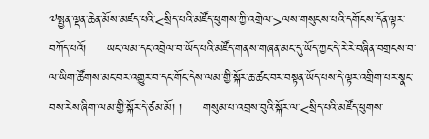༧སྤྱན་ལྡན་ཆེན་མོས་མཛད་པའི་<སྲིད་པའི་མཛོད་ཕུགས་ཀྱི་འགྲེལ་>ལས་གསུངས་པའི་དགོངས་དོན་ལྟར་བཀོད་པའོ།     ཡང་ལམ་དང་འབྲེལ་བ་ཡོད་པའི་མཛོད་གནས་གཞན་མང་དུ་ཡོད་ཀྱང་དེ་རེ་རེ་བཞིན་བགྲངས་བ་ལ་ཡིག་ཚོགས་མང་བར་འགྱུར་བ་དང་གོང་དེས་ལམ་གྱི་སྐོར་ཆ་ཚང་བར་བསྟན་ཡོད་པས་དེ་ལྟར་འགྲིག་པར་སྣང་བས་རེས་ཞིག་ལམ་གྱི་སྐོར་དེ་ཙམ་མོ། །     གསུམ་པ་འབྲས་བུའི་སྐོར་ལ་<སྲིད་པའི་མཛོད་ཕུགས་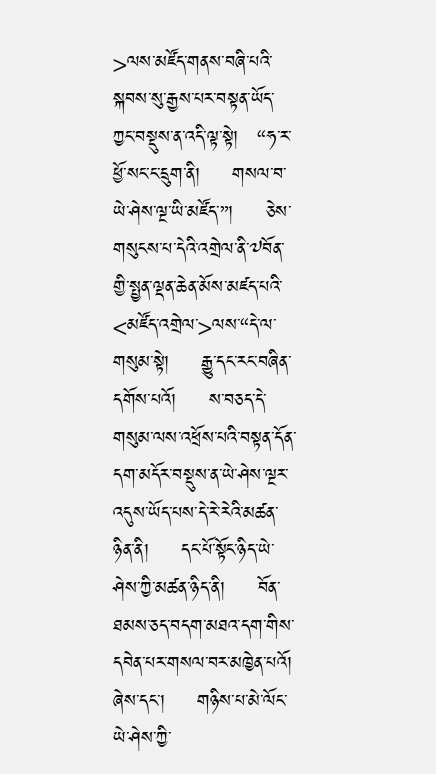>ལས་མཛོད་གནས་བཞི་པའི་སྐབས་སུ་རྒྱས་པར་བསྟན་ཡོད་ཀྱང་བསྡུས་ན་འདི་ལྟ་སྟེ།   “ཧ་ར་ཕྱོ་སང་ང་དྲུག་ནི།     གསལ་བ་ཡེ་ཤེས་ལྔ་ཡི་མཛོད་”།     ཅེས་གསུངས་པ་དེའི་འགྲེལ་ནི་༧བོན་གྱི་སྤྱན་ལྡན་ཆེན་མོས་མཛད་པའི་<མཛོད་འགྲེལ་>ལས་“དེ་ལ་གསུམ་སྟེ།     རྒྱུ་དང་རང་བཞིན་དགོས་པའོ།     ས་བཅད་དེ་གསུམ་ལས་འཕྲོས་པའི་བསྟན་དོན་དག་མདོར་བསྡུས་ན་ཡེ་ཤེས་ལྔར་འདུས་ཡོད་པས་དེ་རེ་རེའི་མཚན་ཉིན་ནི།     དང་པོ་སྟོང་ཉིད་ཡེ་ཤེས་ཀྱི་མཚན་ཉིད་ནི།     བོན་ཐམས་ཅད་བདག་མཐའ་དག་གིས་དབེན་པར་གསལ་བར་མཁྱེན་པའོ།    ཞེས་དང་།     གཉིས་པ་མེ་ལོང་ཡེ་ཤེས་ཀྱི་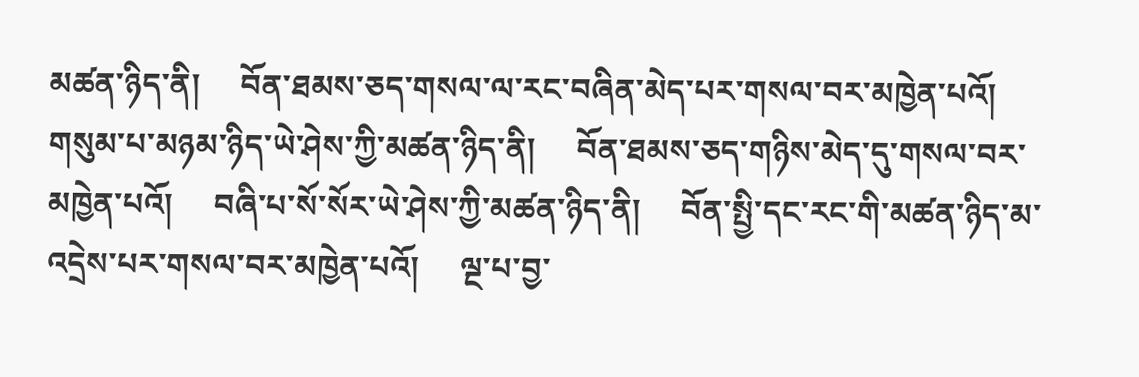མཚན་ཉིད་ནི།     བོན་ཐམས་ཅད་གསལ་ལ་རང་བཞིན་མེད་པར་གསལ་བར་མཁྱེན་པའོ།    གསུམ་པ་མཉམ་ཉིད་ཡེ་ཤེས་ཀྱི་མཚན་ཉིད་ནི།     བོན་ཐམས་ཅད་གཉིས་མེད་དུ་གསལ་བར་མཁྱེན་པའོ།     བཞི་པ་སོ་སོར་ཡེ་ཤེས་ཀྱི་མཚན་ཉིད་ནི།     བོན་སྤྱི་དང་རང་གི་མཚན་ཉིད་མ་འདྲེས་པར་གསལ་བར་མཁྱེན་པའོ།     ལྔ་པ་བྱ་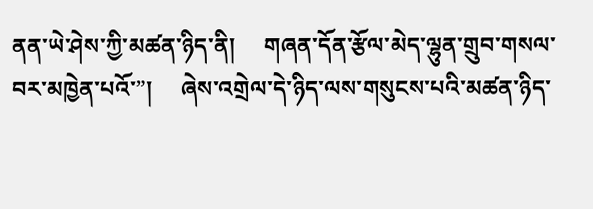ནན་ཡེ་ཤེས་ཀྱི་མཚན་ཉིད་ནི།     གཞན་དོན་རྩོལ་མེད་ལྷུན་གྲུབ་གསལ་བར་མཁྱེན་པའོ་”།     ཞེས་འགྲེལ་དེ་ཉིད་ལས་གསུངས་པའི་མཚན་ཉིད་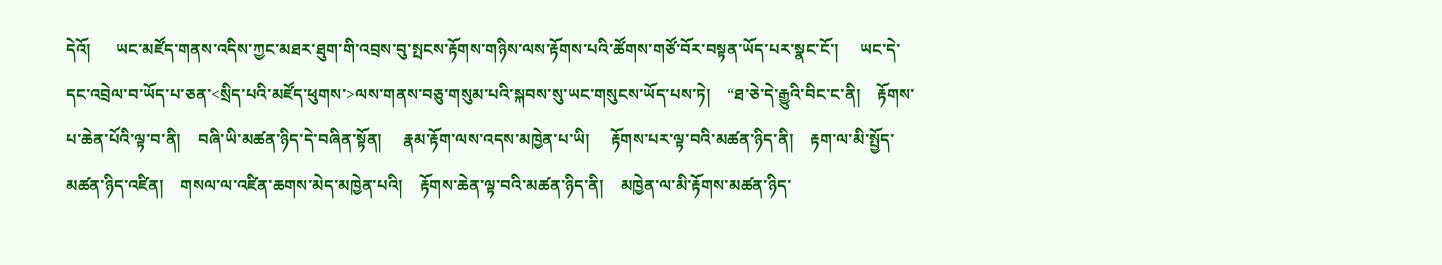དེའོ།      ཡང་མཛོད་གནས་འདིས་ཀྱང་མཐར་ཐུག་གི་འབྲས་བུ་སྤངས་རྟོགས་གཉིས་ལས་རྟོགས་པའི་ཚོགས་གཙོ་བོར་བསྟན་ཡོད་པར་སྣང་ངོ་།     ཡང་དེ་དང་འབྲེལ་བ་ཡོད་པ་ཅན་<སྲིད་པའི་མཛོད་ཕུགས་>ལས་གནས་བཅུ་གསུམ་པའི་སྐབས་སུ་ཡང་གསུངས་ཡོད་པས་ཏེ།    “ཐ་ཅེ་དེ་རྒྱུའི་བིང་ང་ནི།    རྟོགས་པ་ཆེན་པོའི་ལྟ་བ་ནི།    བཞི་ཡི་མཚན་ཉིད་དེ་བཞིན་སྟོན།     རྣམ་རྟོག་ལས་འདས་མཁྱེན་པ་ཡི།     རྟོགས་པར་ལྟ་བའི་མཚན་ཉིད་ནི།    རྟག་ལ་མི་སྤྱོད་མཚན་ཉིད་འཛིན།    གསལ་ལ་འཛིན་ཆགས་མེད་མཁྱེན་པའི།    རྟོགས་ཆེན་ལྟ་བའི་མཚན་ཉིད་ནི།    མཁྱེན་ལ་མི་རྟོགས་མཚན་ཉིད་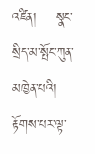འཛིན།    སྣང་སྲིད་མ་སྤོང་ཀུན་མཁྱེན་པའི།    རྟོགས་པར་ལྟ་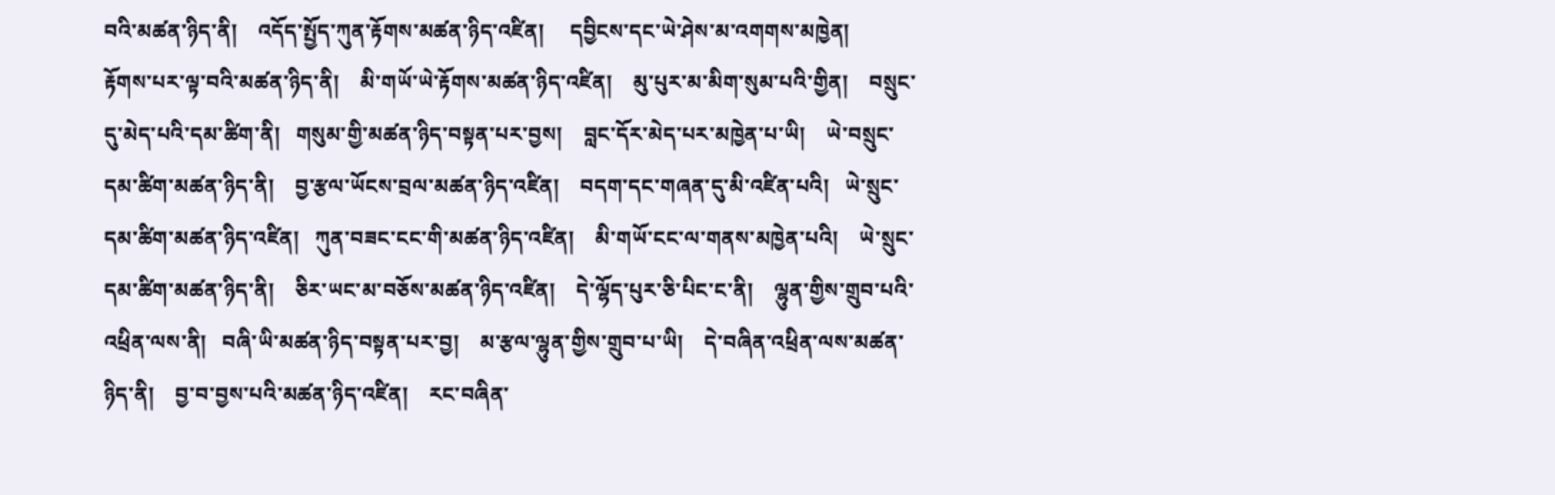བའི་མཚན་ཉིད་ནི།    འདོད་སྤྱོད་ཀུན་རྟོགས་མཚན་ཉིད་འཛིན།     དབྱིངས་དང་ཡེ་ཤེས་མ་འགགས་མཁྱེན།    རྟོགས་པར་ལྟ་བའི་མཚན་ཉིད་ནི།    མི་གཡོ་ཡེ་རྟོགས་མཚན་ཉིད་འཛིན།    མུ་པུར་མ་མིག་སུམ་པའི་གྱིན།    བསྲུང་དུ་མེད་པའི་དམ་ཚིག་ནི།   གསུམ་གྱི་མཚན་ཉིད་བསྟན་པར་བྱས།    བླང་དོར་མེད་པར་མཁྱེན་པ་ཡི།    ཡེ་བསྲུང་དམ་ཚིག་མཚན་ཉིད་ནི།    བྱ་རྩལ་ཡོངས་བྲལ་མཚན་ཉིད་འཛིན།    བདག་དང་གཞན་དུ་མི་འཛིན་པའི།   ཡེ་སྲུང་དམ་ཚིག་མཚན་ཉིད་འཛིན།   ཀུན་བཟང་ངང་གི་མཚན་ཉིད་འཛིན།    མི་གཡོ་ངང་ལ་གནས་མཁྱེན་པའི།    ཡེ་སྲུང་དམ་ཚིག་མཚན་ཉིད་ནི།    ཅིར་ཡང་མ་བཅོས་མཚན་ཉིད་འཛིན།    དེ་ལྷོད་པུར་ཅི་པིང་ང་ནི།    ལྷུན་གྱིས་གྲུབ་པའི་འཕྲིན་ལས་ནི།   བཞི་ཡི་མཚན་ཉིད་བསྟན་པར་བྱ།    མ་རྩལ་ལྷུན་གྱིས་གྲུབ་པ་ཡི།    དེ་བཞིན་འཕྲིན་ལས་མཚན་ཉིད་ནི།    བྱ་བ་བྱས་པའི་མཚན་ཉིད་འཛིན།    རང་བཞིན་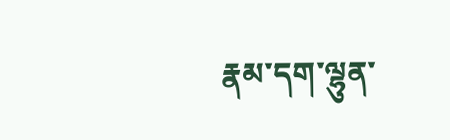རྣམ་དག་ལྷུན་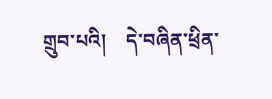གྲུབ་པའི།    དེ་བཞིན་ཕྲིན་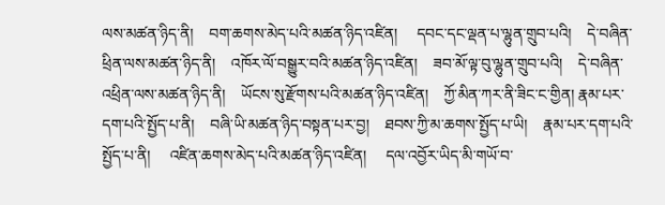ལས་མཚན་ཉིད་ནི།    བག་ཆགས་མེད་པའི་མཚན་ཉིད་འཛིན།     དབང་དང་ལྡན་པ་ལྷུན་གྲུབ་པའི།    དེ་བཞིན་ཕྲིན་ལས་མཚན་ཉིད་ནི།    འཁོར་ལོ་བསྒྱུར་བའི་མཚན་ཉིད་འཛིན།    ཟབ་མོ་ལྟ་བུ་ལྷུན་གྲུབ་པའི།    དེ་བཞིན་འཕྲིན་ལས་མཚན་ཉིད་ནི།    ཡོངས་སུ་རྫོགས་པའི་མཚན་ཉིད་འཛིན།    ཀྱོ་མིན་ཀར་ནི་ཟིང་ང་གྱིན། རྣམ་པར་དག་པའི་སྤྱོད་པ་ནི།    བཞི་ཡི་མཚན་ཉིད་བསྟན་པར་བྱ།    ཐབས་ཀྱི་མ་ཆགས་སྤྱོད་པ་ཡི།    རྣམ་པར་དག་པའི་སྤྱོད་པ་ནི།     འཛིན་ཆགས་མེད་པའི་མཚན་ཉིད་འཛིན།     དལ་འབྱོར་ཡིད་མི་གཡོ་བ་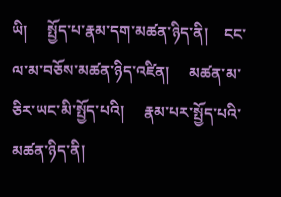ཡི།     སྤྱོད་པ་རྣམ་དག་མཚན་ཉིད་ནི།    ངང་ལ་མ་བཅོས་མཚན་ཉིད་འཛིན།     མཚན་མ་ཅིར་ཡང་མི་སྤྱོད་པའི།     རྣམ་པར་སྤྱོད་པའི་མཚན་ཉིད་ནི།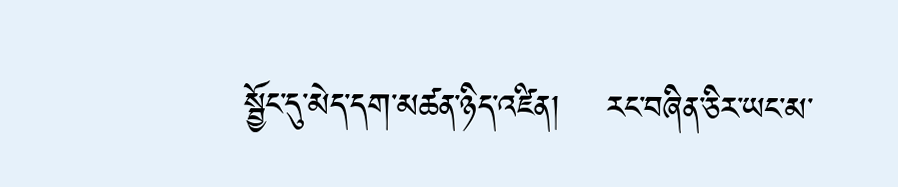སྦྱོང་དུ་མེད་དག་མཚན་ཉིད་འཛིན།    རང་བཞིན་ཅིར་ཡང་མ་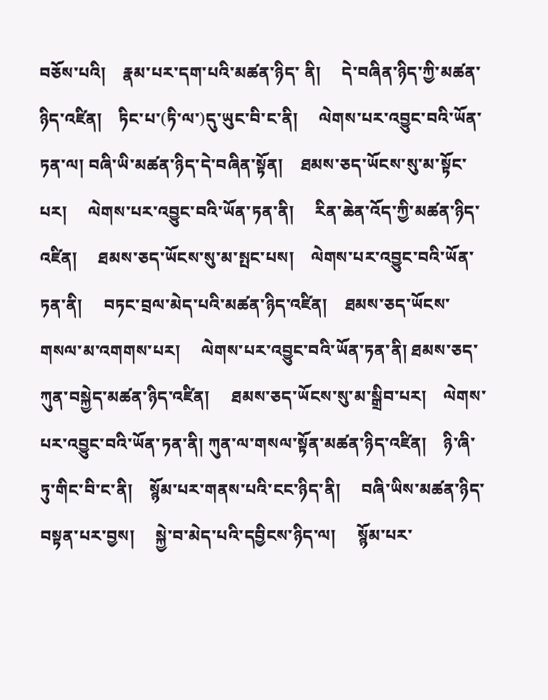བཅོས་པའི།    རྣམ་པར་དག་པའི་མཚན་ཉིད་ ནི།     དེ་བཞིན་ཉིད་ཀྱི་མཚན་ཉིད་འཛིན།    ཏིང་པ་(ཏི་ལ་)དུ་ཡུང་བི་ང་ནི།     ལེགས་པར་འབྱུང་བའི་ཡོན་ཏན་ལ། བཞི་ཡི་མཚན་ཉིད་དེ་བཞིན་སྟོན།    ཐམས་ཅད་ཡོངས་སུ་མ་སྟོང་པར།     ལེགས་པར་འབྱུང་བའི་ཡོན་ཏན་ནི།     རིན་ཆེན་འོད་ཀྱི་མཚན་ཉིད་འཛིན།     ཐམས་ཅད་ཡོངས་སུ་མ་སྤང་པས།    ལེགས་པར་འབྱུང་བའི་ཡོན་ཏན་ནི།     བཏང་བྲལ་མེད་པའི་མཚན་ཉིད་འཛིན།    ཐམས་ཅད་ཡོངས་གསལ་མ་འགགས་པར།     ལེགས་པར་འབྱུང་བའི་ཡོན་ཏན་ནི། ཐམས་ཅད་ཀུན་བསྐྱེད་མཚན་ཉིད་འཛིན།     ཐམས་ཅད་ཡོངས་སུ་མ་སྒྲིབ་པར།    ལེགས་པར་འབྱུང་བའི་ཡོན་ཏན་ནི། ཀུན་ལ་གསལ་སྟོན་མཚན་ཉིད་འཛིན།    ཉི་ཞི་ཏུ་གིང་བི་ང་ནི།    སྙོམ་པར་གནས་པའི་ངང་ཉིད་ནི།     བཞི་ཡིས་མཚན་ཉིད་བསྟན་པར་བྱས།     སྐྱེ་བ་མེད་པའི་དབྱིངས་ཉིད་ལ།     སྙོམ་པར་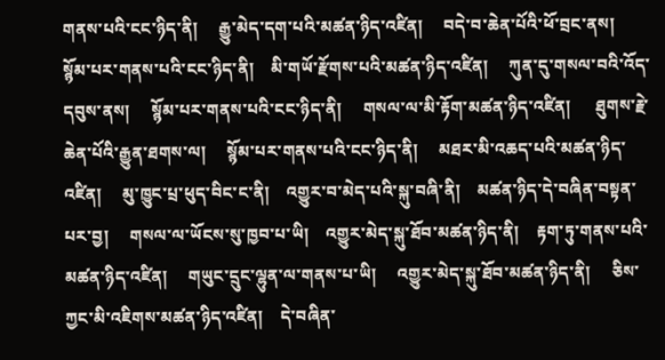གནས་པའི་ངང་ཉིད་ནི།     རྒྱུ་མེད་དག་པའི་མཚན་ཉིད་འཛིན།     བདེ་བ་ཆེན་པོའི་ཕོ་བྲང་ནས།    སྙོམ་པར་གནས་པའི་ངང་ཉིད་ནི།    མི་གཡོ་རྫོགས་པའི་མཚན་ཉིད་འཛིན།     ཀུན་དུ་གསལ་བའི་འོད་དབུས་ནས།     སྙོམ་པར་གནས་པའི་ངང་ཉིད་ནི།     གསལ་ལ་མི་རྟོག་མཚན་ཉིད་འཛིན།      ཐུགས་རྗེ་ཆེན་པོའི་རྒྱུན་ཐགས་ལ།     སྙོམ་པར་གནས་པའི་ངང་ཉིད་ནི།     མཐར་མི་འཆད་པའི་མཚན་ཉིད་འཛིན།     མུ་ཁྱུང་པྲ་ཕུད་བིང་ང་ནི།    འགྱུར་བ་མེད་པའི་སྐུ་བཞི་ནི།    མཚན་ཉིད་དེ་བཞིན་བསྟན་པར་བྱ།     གསལ་ལ་ཡོངས་སུ་ཁྱབ་པ་ཡི།    འགྱུར་མེད་སྐུ་ཐོབ་མཚན་ཉིད་ནི།    རྟག་ཏུ་གནས་པའི་མཚན་ཉིད་འཛིན།     གཡུང་དྲུང་ལྷུན་ལ་གནས་པ་ཡི།     འགྱུར་མེད་སྐུ་ཐོབ་མཚན་ཉིད་ནི།     ཅིས་ཀྱང་མི་འཇིགས་མཚན་ཉིད་འཛིན།    དེ་བཞིན་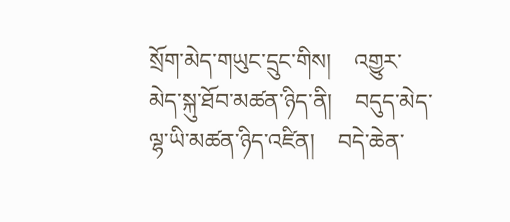སྲོག་མེད་གཡུང་དྲུང་གིས།    འགྱུར་མེད་སྐུ་ཐོབ་མཚན་ཉིད་ནི།    བདུད་མེད་ལྷ་ཡི་མཚན་ཉིད་འཛིན།    བདེ་ཆེན་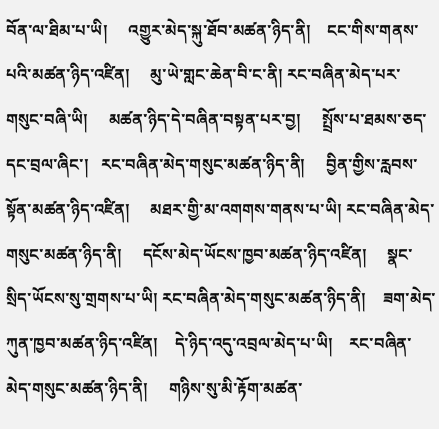བོན་ལ་ཐིམ་པ་ཡི།     འགྱུར་མེད་སྐུ་ཐོབ་མཚན་ཉིད་ནི།    ངང་གིས་གནས་པའི་མཚན་ཉིད་འཛིན།     མུ་ཡེ་གླང་ཆེན་བི་ང་ནི། རང་བཞིན་མེད་པར་གསུང་བཞི་ཡི།     མཚན་ཉིད་དེ་བཞིན་བསྟན་པར་བྱ།     སྤྲོས་པ་ཐམས་ཅད་དང་བྲལ་ཞིང་།   རང་བཞིན་མེད་གསུང་མཚན་ཉིད་ནི།     བྱིན་གྱིས་རླབས་སྟོན་མཚན་ཉིད་འཛིན།     མཐར་གྱི་མ་འགགས་གནས་པ་ཡི། རང་བཞིན་མེད་གསུང་མཚན་ཉིད་ནི།     དངོས་མེད་ཡོངས་ཁྱབ་མཚན་ཉིད་འཛིན།     སྣང་སྲིད་ཡོངས་སུ་གྲགས་པ་ཡི། རང་བཞིན་མེད་གསུང་མཚན་ཉིད་ནི།    ཟག་མེད་ཀུན་ཁྱབ་མཚན་ཉིད་འཛིན།    དེ་ཉིད་འདུ་འབྲལ་མེད་པ་ཡི།    རང་བཞིན་མེད་གསུང་མཚན་ཉིད་ནི།     གཉིས་སུ་མི་རྟོག་མཚན་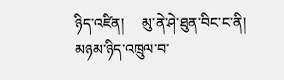ཉིད་འཛིན།     མུ་ནེ་ཤེ་ཐུན་བིང་ང་ནི།     མཉམ་ཉིད་འཁྲུལ་བ་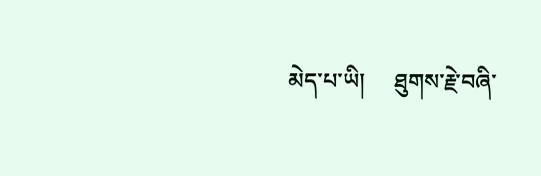མེད་པ་ཡི།     ཐུགས་རྗེ་བཞི་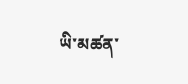ཡི་མཚན་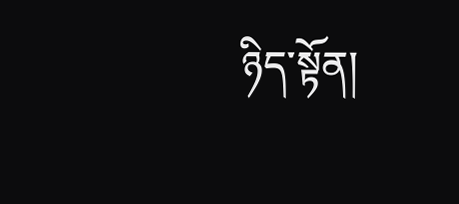ཉིད་སྟོན།